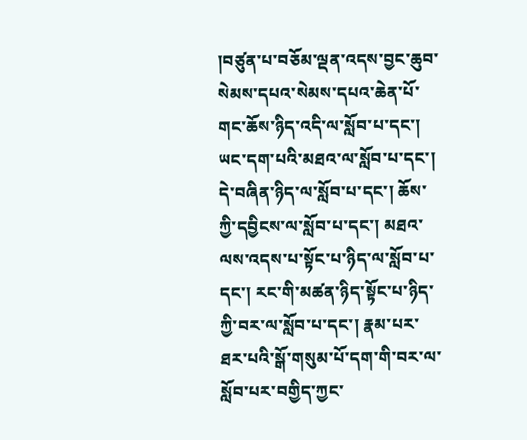།བཙུན་པ་བཅོམ་ལྡན་འདས་བྱང་ཆུབ་སེམས་དཔའ་སེམས་དཔའ་ཆེན་པོ་གང་ཆོས་ཉིད་འདི་ལ་སློབ་པ་དང་། ཡང་དག་པའི་མཐའ་ལ་སློབ་པ་དང་། དེ་བཞིན་ཉིད་ལ་སློབ་པ་དང་། ཆོས་ཀྱི་དབྱིངས་ལ་སློབ་པ་དང་། མཐའ་ལས་འདས་པ་སྟོང་པ་ཉིད་ལ་སློབ་པ་དང་། རང་གི་མཚན་ཉིད་སྟོང་པ་ཉིད་ཀྱི་བར་ལ་སློབ་པ་དང་། རྣམ་པར་ཐར་པའི་སྒོ་གསུམ་པོ་དག་གི་བར་ལ་སློབ་པར་བགྱིད་ཀྱང་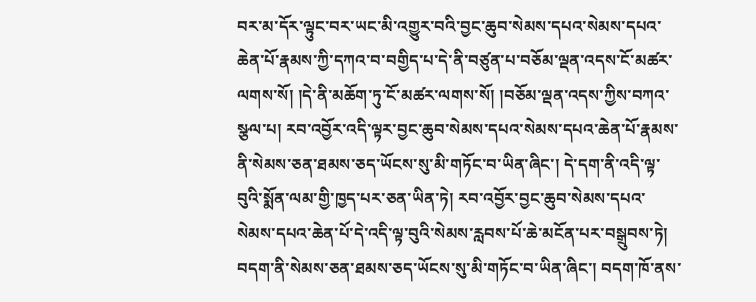བར་མ་དོར་ལྟུང་བར་ཡང་མི་འགྱུར་བའི་བྱང་ཆུབ་སེམས་དཔའ་སེམས་དཔའ་ཆེན་པོ་རྣམས་ཀྱི་དཀའ་བ་བགྱིད་པ་དེ་ནི་བཙུན་པ་བཅོམ་ལྡན་འདས་ངོ་མཚར་ལགས་སོ། །དེ་ནི་མཆོག་ཏུ་ངོ་མཚར་ལགས་སོ། །བཅོམ་ལྡན་འདས་ཀྱིས་བཀའ་སྩལ་པ། རབ་འབྱོར་འདི་ལྟར་བྱང་ཆུབ་སེམས་དཔའ་སེམས་དཔའ་ཆེན་པོ་རྣམས་ནི་སེམས་ཅན་ཐམས་ཅད་ཡོངས་སུ་མི་གཏོང་བ་ཡིན་ཞིང་། དེ་དག་ནི་འདི་ལྟ་བུའི་སྨོན་ལམ་གྱི་ཁྱད་པར་ཅན་ཡིན་ཏེ། རབ་འབྱོར་བྱང་ཆུབ་སེམས་དཔའ་སེམས་དཔའ་ཆེན་པོ་དེ་འདི་ལྟ་བུའི་སེམས་རླབས་པོ་ཆེ་མངོན་པར་བསྒྲུབས་ཏེ། བདག་ནི་སེམས་ཅན་ཐམས་ཅད་ཡོངས་སུ་མི་གཏོང་བ་ཡིན་ཞིང་། བདག་ཁོ་ནས་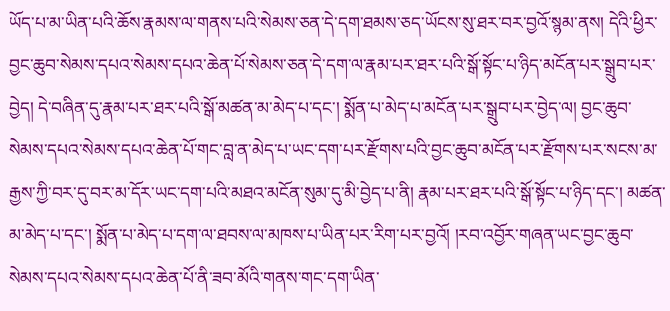ཡོད་པ་མ་ཡིན་པའི་ཆོས་རྣམས་ལ་གནས་པའི་སེམས་ཅན་དེ་དག་ཐམས་ཅད་ཡོངས་སུ་ཐར་བར་བྱའོ་སྙམ་ནས། དེའི་ཕྱིར་བྱང་ཆུབ་སེམས་དཔའ་སེམས་དཔའ་ཆེན་པོ་སེམས་ཅན་དེ་དག་ལ་རྣམ་པར་ཐར་པའི་སྒོ་སྟོང་པ་ཉིད་མངོན་པར་སྒྲུབ་པར་བྱེད། དེ་བཞིན་དུ་རྣམ་པར་ཐར་པའི་སྒོ་མཚན་མ་མེད་པ་དང་། སྨོན་པ་མེད་པ་མངོན་པར་སྒྲུབ་པར་བྱེད་ལ། བྱང་ཆུབ་སེམས་དཔའ་སེམས་དཔའ་ཆེན་པོ་གང་བླ་ན་མེད་པ་ཡང་དག་པར་རྫོགས་པའི་བྱང་ཆུབ་མངོན་པར་རྫོགས་པར་སངས་མ་རྒྱས་ཀྱི་བར་དུ་བར་མ་དོར་ཡང་དག་པའི་མཐའ་མངོན་སུམ་དུ་མི་བྱེད་པ་ནི། རྣམ་པར་ཐར་པའི་སྒོ་སྟོང་པ་ཉིད་དང་། མཚན་མ་མེད་པ་དང་། སྨོན་པ་མེད་པ་དག་ལ་ཐབས་ལ་མཁས་པ་ཡིན་པར་རིག་པར་བྱའོ། །རབ་འབྱོར་གཞན་ཡང་བྱང་ཆུབ་སེམས་དཔའ་སེམས་དཔའ་ཆེན་པོ་ནི་ཟབ་མོའི་གནས་གང་དག་ཡིན་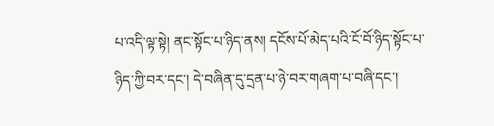པ་འདི་ལྟ་སྟེ། ནང་སྟོང་པ་ཉིད་ནས། དངོས་པོ་མེད་པའི་ངོ་བོ་ཉིད་སྟོང་པ་ཉིད་ཀྱི་བར་དང་། དེ་བཞིན་དུ་དྲན་པ་ཉེ་བར་གཞག་པ་བཞི་དང་།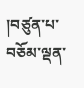།བཙུན་པ་བཅོམ་ལྡན་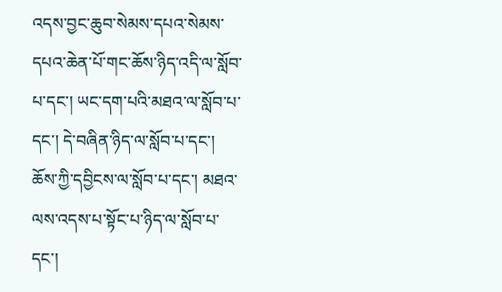འདས་བྱང་ཆུབ་སེམས་དཔའ་སེམས་དཔའ་ཆེན་པོ་གང་ཆོས་ཉིད་འདི་ལ་སློབ་པ་དང་། ཡང་དག་པའི་མཐའ་ལ་སློབ་པ་དང་། དེ་བཞིན་ཉིད་ལ་སློབ་པ་དང་། ཆོས་ཀྱི་དབྱིངས་ལ་སློབ་པ་དང་། མཐའ་ལས་འདས་པ་སྟོང་པ་ཉིད་ལ་སློབ་པ་དང་།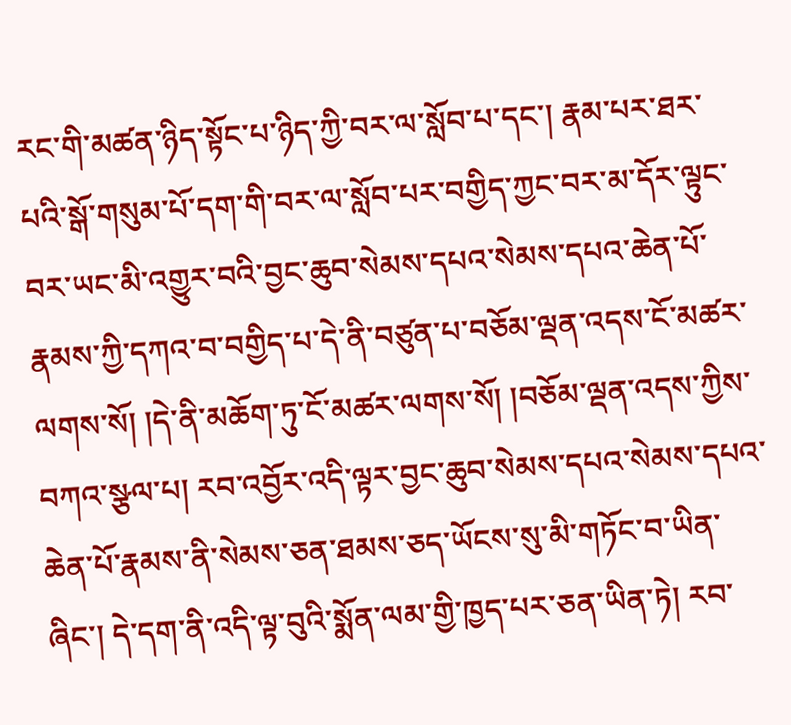རང་གི་མཚན་ཉིད་སྟོང་པ་ཉིད་ཀྱི་བར་ལ་སློབ་པ་དང་། རྣམ་པར་ཐར་པའི་སྒོ་གསུམ་པོ་དག་གི་བར་ལ་སློབ་པར་བགྱིད་ཀྱང་བར་མ་དོར་ལྟུང་བར་ཡང་མི་འགྱུར་བའི་བྱང་ཆུབ་སེམས་དཔའ་སེམས་དཔའ་ཆེན་པོ་རྣམས་ཀྱི་དཀའ་བ་བགྱིད་པ་དེ་ནི་བཙུན་པ་བཅོམ་ལྡན་འདས་ངོ་མཚར་ལགས་སོ། །དེ་ནི་མཆོག་ཏུ་ངོ་མཚར་ལགས་སོ། །བཅོམ་ལྡན་འདས་ཀྱིས་བཀའ་སྩལ་པ། རབ་འབྱོར་འདི་ལྟར་བྱང་ཆུབ་སེམས་དཔའ་སེམས་དཔའ་ཆེན་པོ་རྣམས་ནི་སེམས་ཅན་ཐམས་ཅད་ཡོངས་སུ་མི་གཏོང་བ་ཡིན་ཞིང་། དེ་དག་ནི་འདི་ལྟ་བུའི་སྨོན་ལམ་གྱི་ཁྱད་པར་ཅན་ཡིན་ཏེ། རབ་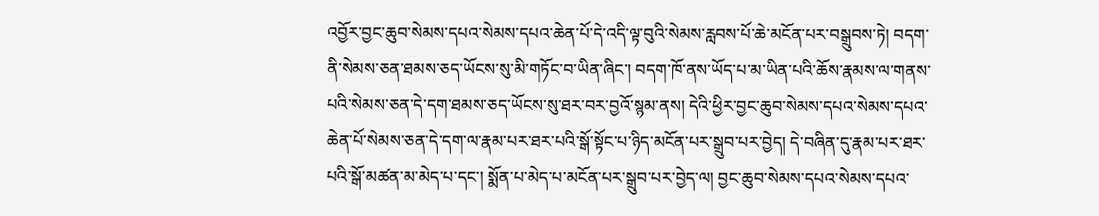འབྱོར་བྱང་ཆུབ་སེམས་དཔའ་སེམས་དཔའ་ཆེན་པོ་དེ་འདི་ལྟ་བུའི་སེམས་རླབས་པོ་ཆེ་མངོན་པར་བསྒྲུབས་ཏེ། བདག་ནི་སེམས་ཅན་ཐམས་ཅད་ཡོངས་སུ་མི་གཏོང་བ་ཡིན་ཞིང་། བདག་ཁོ་ནས་ཡོད་པ་མ་ཡིན་པའི་ཆོས་རྣམས་ལ་གནས་པའི་སེམས་ཅན་དེ་དག་ཐམས་ཅད་ཡོངས་སུ་ཐར་བར་བྱའོ་སྙམ་ནས། དེའི་ཕྱིར་བྱང་ཆུབ་སེམས་དཔའ་སེམས་དཔའ་ཆེན་པོ་སེམས་ཅན་དེ་དག་ལ་རྣམ་པར་ཐར་པའི་སྒོ་སྟོང་པ་ཉིད་མངོན་པར་སྒྲུབ་པར་བྱེད། དེ་བཞིན་དུ་རྣམ་པར་ཐར་པའི་སྒོ་མཚན་མ་མེད་པ་དང་། སྨོན་པ་མེད་པ་མངོན་པར་སྒྲུབ་པར་བྱེད་ལ། བྱང་ཆུབ་སེམས་དཔའ་སེམས་དཔའ་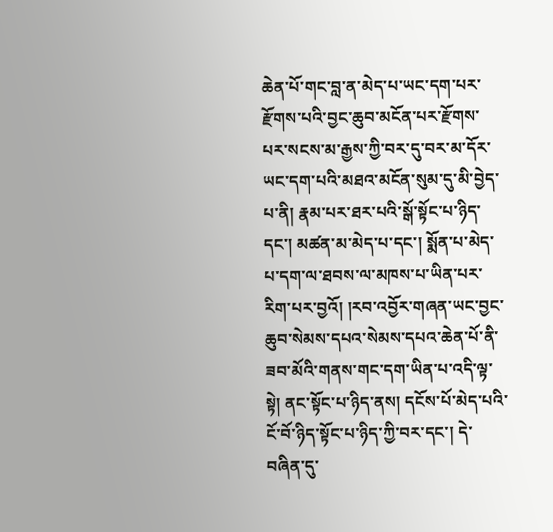ཆེན་པོ་གང་བླ་ན་མེད་པ་ཡང་དག་པར་རྫོགས་པའི་བྱང་ཆུབ་མངོན་པར་རྫོགས་པར་སངས་མ་རྒྱས་ཀྱི་བར་དུ་བར་མ་དོར་ཡང་དག་པའི་མཐའ་མངོན་སུམ་དུ་མི་བྱེད་པ་ནི། རྣམ་པར་ཐར་པའི་སྒོ་སྟོང་པ་ཉིད་དང་། མཚན་མ་མེད་པ་དང་། སྨོན་པ་མེད་པ་དག་ལ་ཐབས་ལ་མཁས་པ་ཡིན་པར་རིག་པར་བྱའོ། །རབ་འབྱོར་གཞན་ཡང་བྱང་ཆུབ་སེམས་དཔའ་སེམས་དཔའ་ཆེན་པོ་ནི་ཟབ་མོའི་གནས་གང་དག་ཡིན་པ་འདི་ལྟ་སྟེ། ནང་སྟོང་པ་ཉིད་ནས། དངོས་པོ་མེད་པའི་ངོ་བོ་ཉིད་སྟོང་པ་ཉིད་ཀྱི་བར་དང་། དེ་བཞིན་དུ་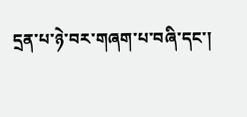དྲན་པ་ཉེ་བར་གཞག་པ་བཞི་དང་།